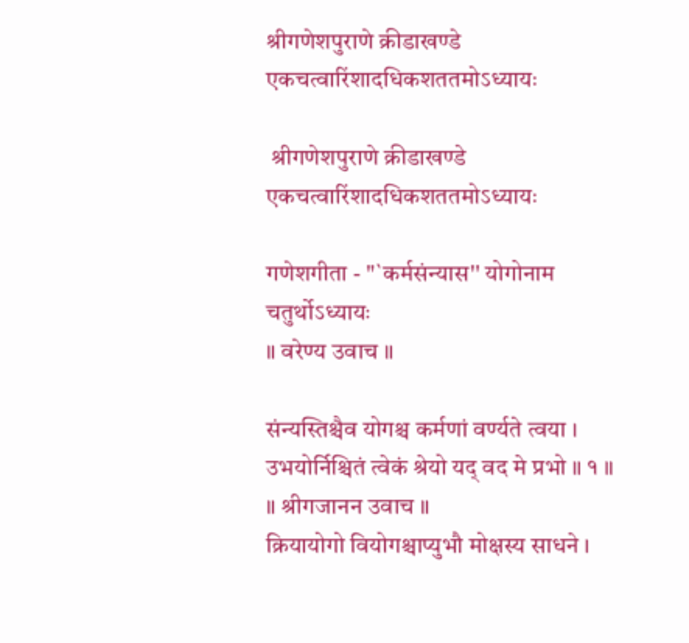श्रीगणेशपुराणे क्रीडाखण्डे एकचत्वारिंशादधिकशततमोऽध्यायः

 श्रीगणेशपुराणे क्रीडाखण्डे एकचत्वारिंशादधिकशततमोऽध्यायः

गणेशगीता - "`कर्मसंन्यास'' योगोनाम चतुर्थोऽध्यायः
॥ वरेण्य उवाच ॥

संन्यस्तिश्चैव योगश्च कर्मणां वर्ण्यते त्वया ।
उभयोर्निश्चितं त्वेकं श्रेयो यद् वद मे प्रभो ॥ १ ॥
॥ श्रीगजानन उवाच ॥
क्रियायोगो वियोगश्चाप्युभौ मोक्षस्य साधने ।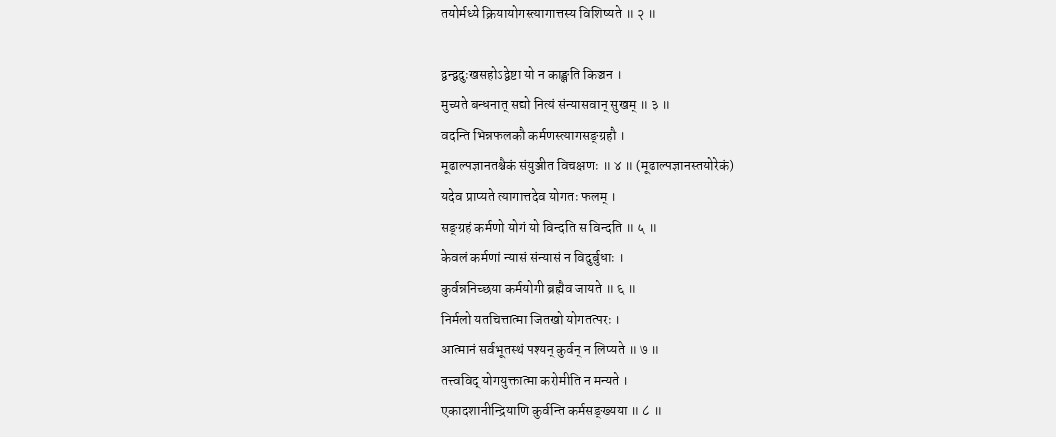तयोर्मध्ये क्रियायोगस्त्यागात्तस्य विशिष्यते ॥ २ ॥

द्वन्द्वदुःखसहोऽद्वेष्टा यो न काङ्क्षति किञ्चन ।
मुच्यते बन्धनात् सद्यो नित्यं संन्यासवान् सुखम् ॥ ३ ॥
वदन्ति भिन्नफलकौ कर्मणस्त्यागसङ्ग्रहौ ।
मूढाल्पज्ञानतश्चैकं संयुञ्जीत विचक्षणः ॥ ४ ॥ (मूढाल्पज्ञानस्तयोरेकं)
यदेव प्राप्यते त्यागात्तदेव योगतः फलम् ।
सङ्ग्रहं कर्मणो योगं यो विन्दति स विन्दति ॥ ५ ॥
केवलं कर्मणां न्यासं संन्यासं न विदुर्बुधाः ।
कुर्वन्ननिच्छया कर्मयोगी ब्रह्मैव जायते ॥ ६ ॥
निर्मलो यतचित्तात्मा जितखो योगतत्परः ।
आत्मानं सर्वभूतस्थं पश्यन् कुर्वन् न लिप्यते ॥ ७ ॥
तत्त्वविद् योगयुक्तात्मा करोमीति न मन्यते ।
एकादशानीन्द्रियाणि कुर्वन्ति कर्मसङ्ख्यया ॥ ८ ॥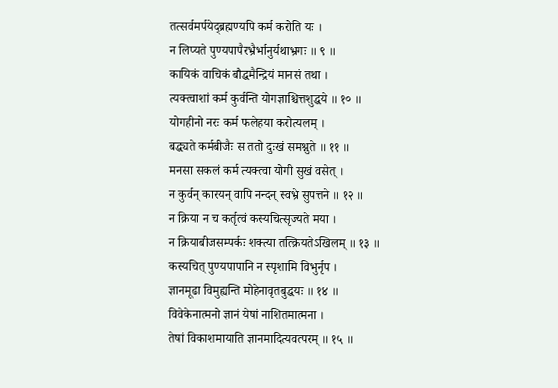तत्सर्वमर्पयेद्ब्रह्मण्यपि कर्म करोति यः ।
न लिप्यते पुण्यपापैरभ्रैर्भानुर्यथाभ्रगः ॥ ९ ॥
कायिकं वाचिकं बौद्धमैन्द्रियं मानसं तथा ।
त्यक्त्वाशां कर्म कुर्वन्ति योगज्ञाश्चित्तशुद्धये ॥ १० ॥
योगहीनो नरः कर्म फलेहया करोत्यलम् ।
बद्ध्यते कर्मबीजैः स ततो दुःखं समश्नुते ॥ ११ ॥
मनसा सकलं कर्म त्यक्त्वा योगी सुखं वसेत् ।
न कुर्वन् कारयन् वापि नन्दन् स्वभ्रे सुपत्तने ॥ १२ ॥
न क्रिया न च कर्तृत्वं कस्यचित्सृज्यते मया ।
न क्रियाबीजसम्पर्कः शक्त्या तत्क्रियतेऽखिलम् ॥ १३ ॥
कस्यचित् पुण्यपापानि न स्पृशामि विभुर्नृप ।
ज्ञानमूढा विमुह्यन्ति मोहेनावृतबुद्धयः ॥ १४ ॥
विवेकेनात्मनो ज्ञानं येषां नाशितमात्मना ।
तेषां विकाशमायाति ज्ञानमादित्यवत्परम् ॥ १५ ॥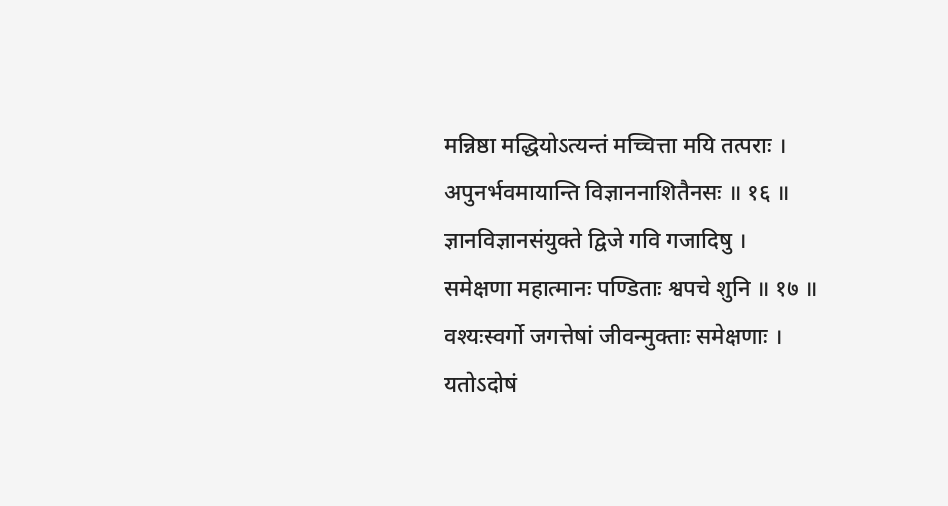मन्निष्ठा मद्धियोऽत्यन्तं मच्चित्ता मयि तत्पराः ।
अपुनर्भवमायान्ति विज्ञाननाशितैनसः ॥ १६ ॥
ज्ञानविज्ञानसंयुक्ते द्विजे गवि गजादिषु ।
समेक्षणा महात्मानः पण्डिताः श्वपचे शुनि ॥ १७ ॥
वश्यःस्वर्गो जगत्तेषां जीवन्मुक्ताः समेक्षणाः ।
यतोऽदोषं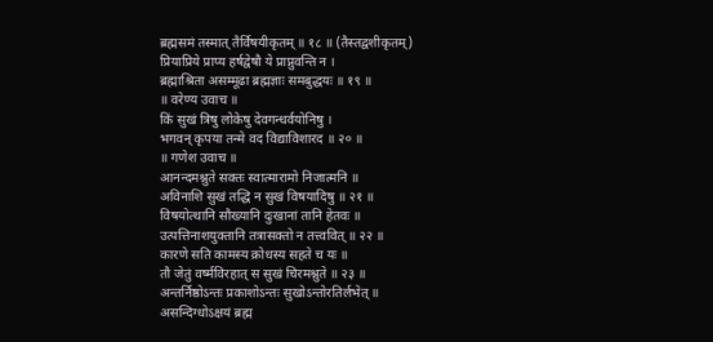ब्रह्मसमं तस्मात् तैर्विषयीकृतम् ॥ १८ ॥ (तैस्तद्वशीकृतम्)
प्रियाप्रिये प्राप्य हर्षद्वेषौ ये प्राप्नुवन्ति न ।
ब्रह्माश्रिता असम्मूढा ब्रह्मज्ञाः समबुद्धयः ॥ १९ ॥
॥ वरेण्य उवाच ॥
किं सुखं त्रिषु लोकेषु देवगन्धर्वयोनिषु ।
भगवन् कृपया तन्मे वद विद्याविशारद ॥ २० ॥
॥ गणेश उवाच ॥
आनन्दमश्नुते सक्तः स्वात्मारामो निजात्मनि ॥
अविनाशि सुखं तद्धि न सुखं विषयादिषु ॥ २१ ॥
विषयोत्थानि सौख्यानि दुःखानां तानि हेतवः ॥
उत्पत्तिनाशयुक्तानि तत्रासक्तो न तत्त्ववित् ॥ २२ ॥
कारणे सति कामस्य क्रोधस्य सहते च यः ॥
तौ जेतुं वर्ष्मविरहात् स सुखं चिरमश्नुते ॥ २३ ॥
अन्तर्निष्ठोऽन्तः प्रकाशोऽन्तः सुखोऽन्तोरतिर्लभेत् ॥
असन्दिग्धोऽक्षयं ब्रह्म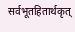सर्वभूतहितार्थकृत्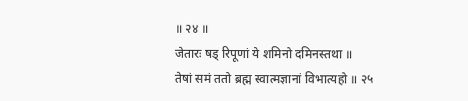॥ २४ ॥
जेतारः षड् रिपूणां ये शमिनो दमिनस्तथा ॥
तेषां समं ततो ब्रह्म स्वात्मज्ञानां विभात्यहो ॥ २५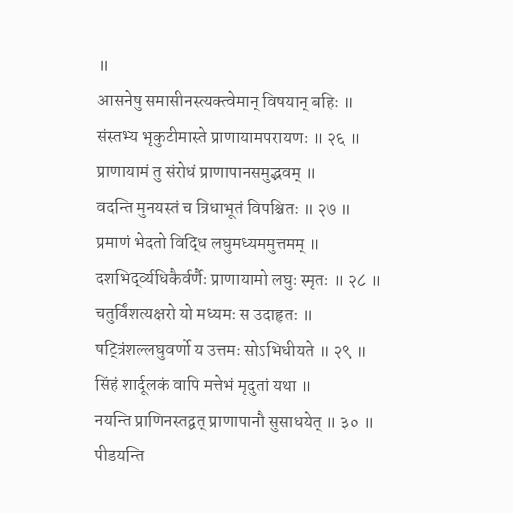॥
आसनेषु समासीनस्त्यक्त्वेमान् विषयान् बहिः ॥
संस्तभ्य भृकुटीमास्ते प्राणायामपरायणः ॥ २६ ॥
प्राणायामं तु संरोधं प्राणापानसमुद्भवम् ॥
वदन्ति मुनयस्तं च त्रिधाभूतं विपश्चितः ॥ २७ ॥
प्रमाणं भेदतो विद्धि लघुमध्यममुत्तमम् ॥
दशभिर्द्व्यधिकैर्वर्णैः प्राणायामो लघुः स्मृतः ॥ २८ ॥
चतुर्विंशत्यक्षरो यो मध्यमः स उदाहृतः ॥
षट्त्रिंशल्लघुवर्णो य उत्तमः सोऽभिधीयते ॥ २९ ॥
सिंहं शार्दूलकं वापि मत्तेभं मृदुतां यथा ॥
नयन्ति प्राणिनस्तद्वत् प्राणापानौ सुसाधयेत् ॥ ३० ॥
पीडयन्ति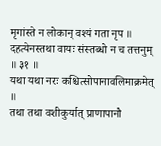मृगांस्ते न लोकान् वश्यं गता नृप ॥
दहत्येनस्तथा वायः संस्तब्धो न च तत्तनुम् ॥ ३१ ॥
यथा यथा नरः कश्चित्सोपानावलिमाक्रमेत् ॥
तथा तथा वशीकुर्यात् प्राणापानौ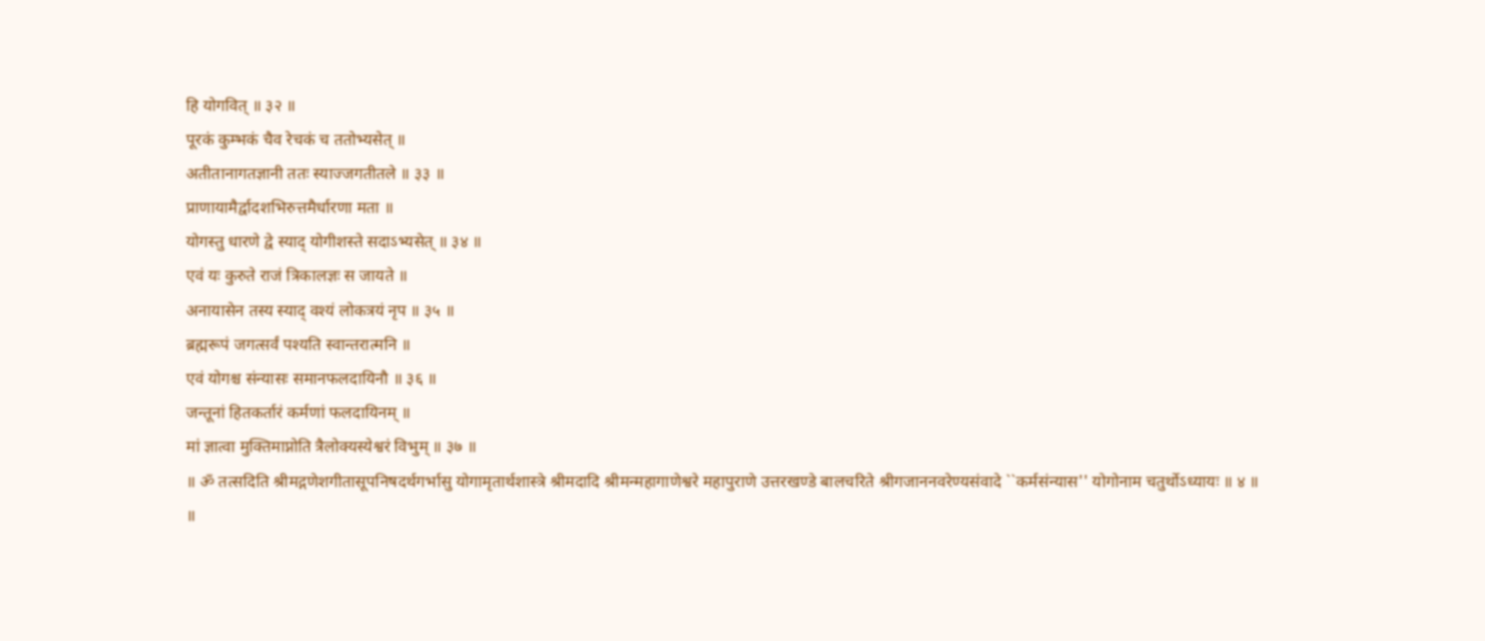हि योगवित् ॥ ३२ ॥
पूरकं कुम्भकं चैव रेचकं च ततोभ्यसेत् ॥
अतीतानागतज्ञानी ततः स्याज्जगतीतले ॥ ३३ ॥
प्राणायामैर्द्वादशभिरुत्तमैर्धारणा मता ॥
योगस्तु धारणे द्वे स्याद् योगीशस्ते सदाऽभ्यसेत् ॥ ३४ ॥
एवं यः कुरुते राजं त्रिकालज्ञः स जायते ॥
अनायासेन तस्य स्याद् वश्यं लोकत्रयं नृप ॥ ३५ ॥
ब्रह्मरूपं जगत्सर्वं पश्यति स्वान्तरात्मनि ॥
एवं योगश्च संन्यासः समानफलदायिनौ ॥ ३६ ॥
जन्तूनां हितकर्तारं कर्मणां फलदायिनम् ॥
मां ज्ञात्वा मुक्तिमाप्नोति त्रैलोक्यस्येश्वरं विभुम् ॥ ३७ ॥
॥ ॐ तत्सदिति श्रीमद्गणेशगीतासूपनिषदर्थगर्भासु योगामृतार्थशास्त्रे श्रीमदादि श्रीमन्महागाणेश्वरे महापुराणे उत्तरखण्डे बालचरिते श्रीगजाननवरेण्यसंवादे ``कर्मसंन्यास'' योगोनाम चतुर्थोऽध्यायः ॥ ४ ॥
॥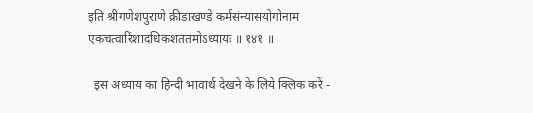इति श्रीगणेशपुराणे क्रीडाखण्डे कर्मसंन्यासयोगोनाम एकचत्वारिंशादधिकशततमोऽध्यायः ॥ १४१ ॥

  इस अध्याय का हिन्दी भावार्थ देखने के लिये क्लिक करें -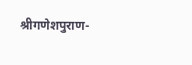श्रीगणेशपुराण-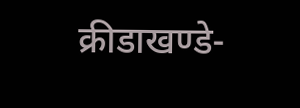क्रीडाखण्डे-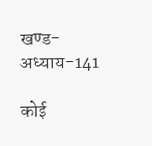खण्ड-अध्याय-141

कोई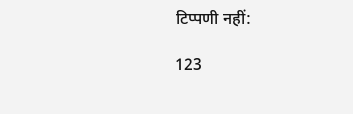टिप्पणी नहीं:

123